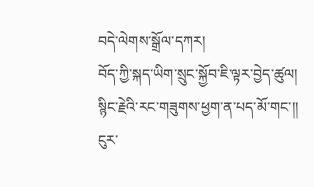བདེ་ལེགས་སྒྲོལ་དཀར།
བོད་ཀྱི་སྐད་ཡིག་སྲུང་སྐྱོབ་ཇི་ལྟར་བྱེད་ཚུལ།
སྙིང་རྗེའི་རང་གཟུགས་ཕྱག་ན་པད་མོ་གང་།།
ངུར་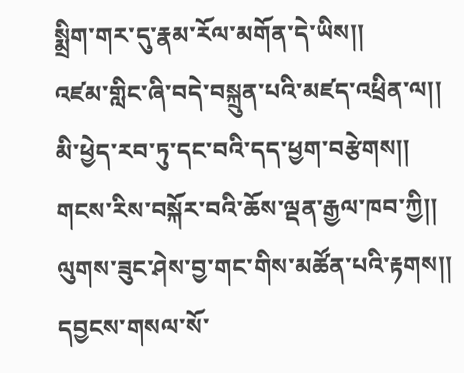སྨྲིག་གར་དུ་རྣམ་རོལ་མགོན་དེ་ཡིས།།
འཛམ་གླིང་ཞི་བདེ་བསྐྲུན་པའི་མཛད་འཕྲིན་ལ།།
མི་ཕྱེད་རབ་ཏུ་དང་བའི་དད་ཕྱག་བརྩེགས།།
གངས་རིས་བསྐོར་བའི་ཆོས་ལྡན་རྒྱལ་ཁབ་ཀྱི།།
ལུགས་ཟུང་ཤེས་བྱ་གང་གིས་མཚོན་པའི་རྟགས།།
དབྱངས་གསལ་སོ་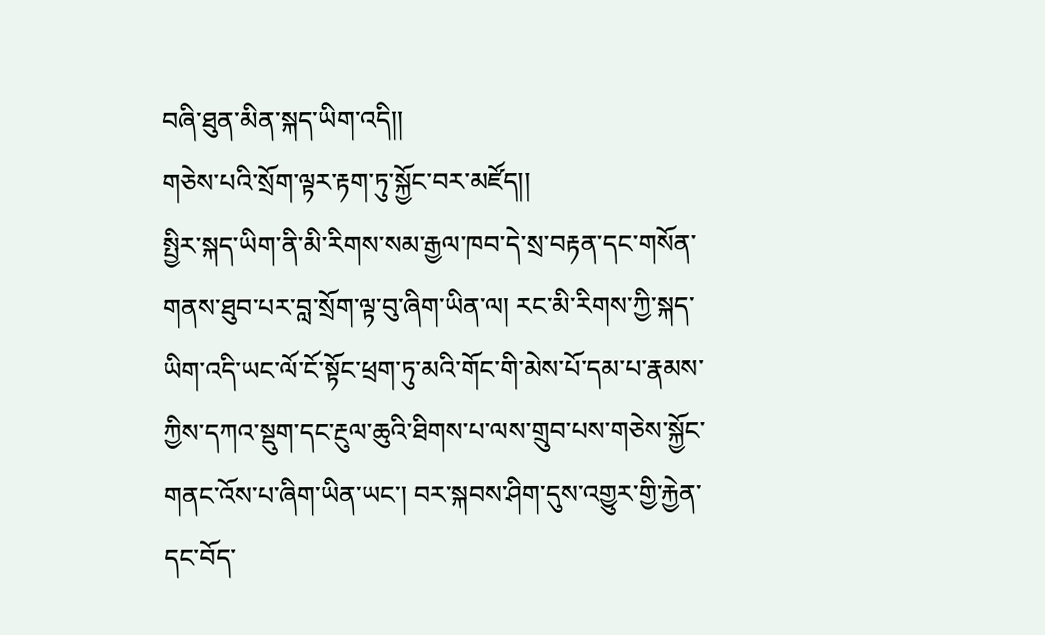བཞི་ཐུན་མིན་སྐད་ཡིག་འདི།།
གཅེས་པའི་སྲོག་ལྟར་རྟག་ཏུ་སྐྱོང་བར་མཛོད།།
སྤྱིར་སྐད་ཡིག་ནི་མི་རིགས་སམ་རྒྱལ་ཁབ་དེ་སྲ་བརྟན་དང་གསོན་གནས་ཐུབ་པར་བླ་སྲོག་ལྟ་བུ་ཞིག་ཡིན་ལ། རང་མི་རིགས་ཀྱི་སྐད་ཡིག་འདི་ཡང་ལོ་ངོ་སྟོང་ཕྲག་ཏུ་མའི་གོང་གི་མེས་པོ་དམ་པ་རྣམས་ཀྱིས་དཀའ་སྡུག་དང་རྔུལ་ཆུའི་ཐིགས་པ་ལས་གྲུབ་པས་གཅེས་སྐྱོང་གནང་འོས་པ་ཞིག་ཡིན་ཡང་། བར་སྐབས་ཤིག་དུས་འགྱུར་གྱི་རྐྱེན་དང་བོད་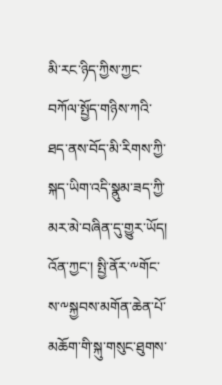མི་རང་ཉིད་ཀྱིས་ཀྱང་བཀོལ་སྤྱོད་གཉིས་ཀའི་ཐད་ནས་བོད་མི་རིགས་ཀྱི་སྐད་ཡིག་འདི་སྣུམ་ཟད་ཀྱི་མར་མེ་བཞིན་དུ་གྱུར་ཡོད། འོན་ཀྱང་། སྤྱི་ནོར་༸གོང་ས་༸སྐྱབས་མགོན་ཆེན་པོ་མཆོག་གི་སྐུ་གསུང་ཐུགས་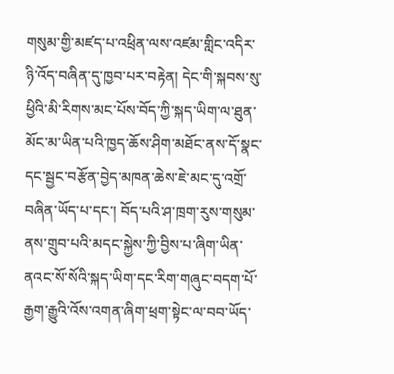གསུམ་གྱི་མཛད་པ་འཕྲིན་ལས་འཛམ་གླིང་འདིར་ཉི་འོད་བཞིན་དུ་ཁྱབ་པར་བརྟེན། དེང་གི་སྐབས་སུ་ཕྱིའི་མི་རིགས་མང་པོས་བོད་ཀྱི་སྐད་ཡིག་ལ་ཐུན་མོང་མ་ཡིན་པའི་ཁྱད་ཆོས་ཤིག་མཐོང་ནས་དོ་སྣང་དང་སྦྱང་བརྩོན་བྱེད་མཁན་ཆེས་ཇེ་མང་དུ་འགྲོ་བཞིན་ཡོད་པ་དང་། བོད་པའི་ཤ་ཁྲག་རུས་གསུམ་ནས་གྲུབ་པའི་མདང་སྐྱེས་ཀྱི་བྱིས་པ་ཞིག་ཡིན་ནའང་སོ་སོའི་སྐད་ཡིག་དང་རིག་གཞུང་བདག་པོ་རྒྱག་རྒྱུའི་འོས་འགན་ཞིག་ཕྲག་སྟེང་ལ་བབ་ཡོད་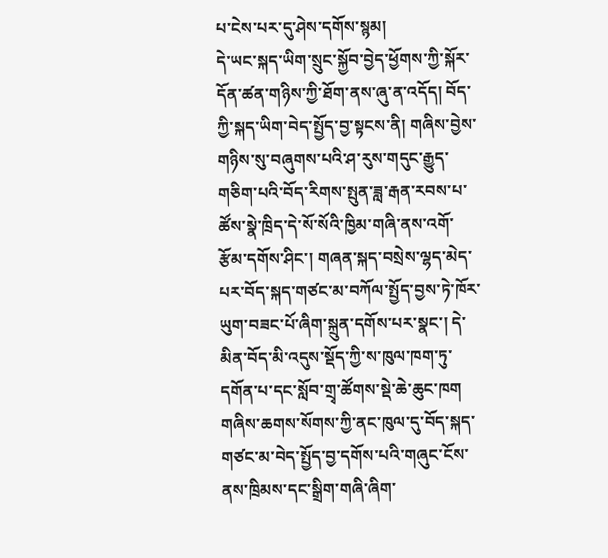པ་ངེས་པར་དུ་ཤེས་དགོས་སྙམ།
དེ་ཡང་སྐད་ཡིག་སྲུང་སྐྱོབ་བྱེད་ཕྱོགས་ཀྱི་སྐོར་དོན་ཚན་གཉིས་ཀྱི་ཐོག་ནས་ཞུ་ན་འདོད། བོད་ཀྱི་སྐད་ཡིག་བེད་སྤྱོད་བྱ་སྟངས་ནི། གཞིས་བྱེས་གཉིས་སུ་བཞུགས་པའི་ཤ་རུས་གདུང་རྒྱུད་གཅིག་པའི་བོད་རིགས་སྤུན་ཟླ་རྒན་རབས་པ་ཚོས་སྣེ་ཁྲིད་དེ་སོ་སོའི་ཁྱིམ་གཞི་ནས་འགོ་རྩོམ་དགོས་ཤིང་། གཞན་སྐད་བསྲེས་ལྷད་མེད་པར་བོད་སྐད་གཙང་མ་བཀོལ་སྤྱོད་བྱས་ཏེ་ཁོར་ཡུག་བཟང་པོ་ཞིག་སྐྲུན་དགོས་པར་སྣང་། དེ་མིན་བོད་མི་འདུས་སྡོད་ཀྱི་ས་ཁུལ་ཁག་ཏུ་དགོན་པ་དང་སློབ་གྲྭ་ཚོགས་སྡེ་ཆེ་ཆུང་ཁག གཞིས་ཆགས་སོགས་ཀྱི་ནང་ཁུལ་དུ་བོད་སྐད་གཙང་མ་བེད་སྤྱོད་བྱ་དགོས་པའི་གཞུང་ངོས་ནས་ཁྲིམས་དང་སྒྲིག་གཞི་ཞིག་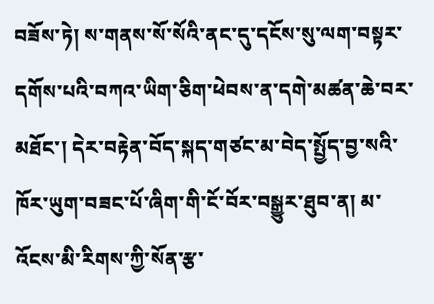བཟོས་ཏེ། ས་གནས་སོ་སོའི་ནང་དུ་དངོས་སུ་ལག་བསྟར་དགོས་པའི་བཀའ་ཡིག་ཅིག་ཕེབས་ན་དགེ་མཚན་ཆེ་བར་མཐོང་། དེར་བརྟེན་བོད་སྐད་གཙང་མ་བེད་སྤྱོད་བྱ་སའི་ཁོར་ཡུག་བཟང་པོ་ཞིག་གི་ངོ་བོར་བསྒྱུར་ཐུབ་ན། མ་འོངས་མི་རིགས་ཀྱི་སོན་རྩ་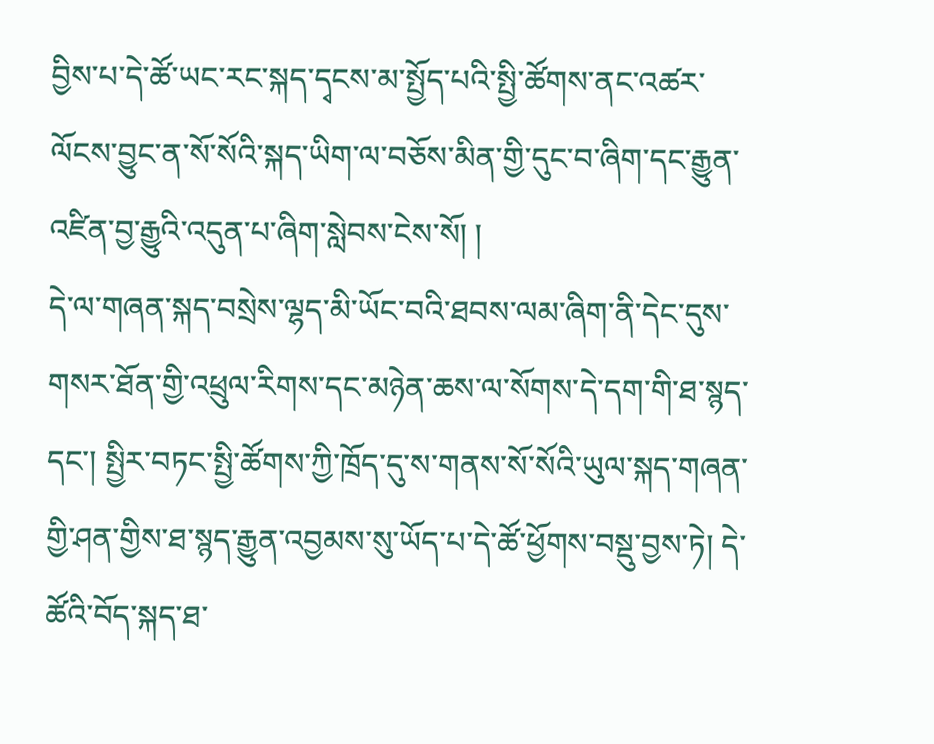བྱིས་པ་དེ་ཚོ་ཡང་རང་སྐད་དྭངས་མ་སྤྱོད་པའི་སྤྱི་ཚོགས་ནང་འཚར་ལོངས་བྱུང་ན་སོ་སོའི་སྐད་ཡིག་ལ་བཅོས་མིན་གྱི་དུང་བ་ཞིག་དང་རྒྱུན་འཛིན་བྱ་རྒྱུའི་འདུན་པ་ཞིག་སླེབས་ངེས་སོ། །
དེ་ལ་གཞན་སྐད་བསྲེས་ལྷད་མི་ཡོང་བའི་ཐབས་ལམ་ཞིག་ནི་དེང་དུས་གསར་ཐོན་གྱི་འཕྲུལ་རིགས་དང་མཉེན་ཆས་ལ་སོགས་དེ་དག་གི་ཐ་སྙད་དང་། སྤྱིར་བཏང་སྤྱི་ཚོགས་ཀྱི་ཁྲོད་དུ་ས་གནས་སོ་སོའི་ཡུལ་སྐད་གཞན་གྱི་ཤན་གྱིས་ཐ་སྙད་རྒྱུན་འབྱམས་སུ་ཡོད་པ་དེ་ཚོ་ཕྱོགས་བསྡུ་བྱས་ཏེ། དེ་ཚོའི་བོད་སྐད་ཐ་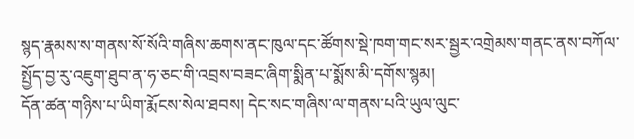སྙད་རྣམས་ས་གནས་སོ་སོའི་གཞིས་ཆགས་ནང་ཁུལ་དང་ཚོགས་སྡེ་ཁག་གང་སར་སྦྱར་འགྲེམས་གནང་ནས་བཀོལ་སྤྱོད་བྱ་རུ་འཇུག་ཐུབ་ན་ཧ་ཅང་གི་འབྲས་བཟང་ཞིག་སྨིན་པ་སྨོས་མི་དགོས་སྙམ།
དོན་ཚན་གཉིས་པ་ཡིག་རྨོངས་སེལ་ཐབས། དེང་སང་གཞིས་ལ་གནས་པའི་ཡུལ་ལུང་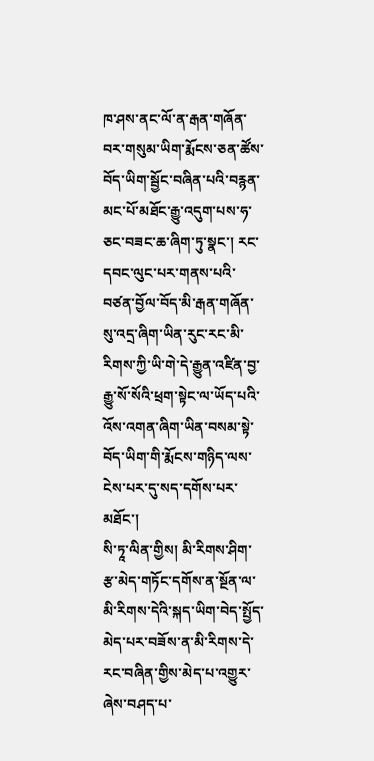ཁ་ཤས་ནང་ལོ་ན་རྒན་གཞོན་བར་གསུམ་ཡིག་རྨོངས་ཅན་ཚོས་བོད་ཡིག་སྦྱོང་བཞིན་པའི་བརྙན་མང་པོ་མཐོང་རྒྱུ་འདུག་པས་ཧ་ཅང་བཟང་ཆ་ཞིག་ཏུ་སྣང་། རང་དབང་ལུང་པར་གནས་པའི་བཙན་བྱོལ་བོད་མི་རྒན་གཞོན་སུ་འདྲ་ཞིག་ཡིན་རུང་རང་མི་རིགས་ཀྱི་ཡི་གེ་དེ་རྒྱུན་འཛིན་བྱ་རྒྱུ་སོ་སོའི་ཕྲག་སྟེང་ལ་ཡོད་པའི་འོས་འགན་ཞིག་ཡིན་བསམ་སྟེ་བོད་ཡིག་གི་རྨོངས་གཉིད་ལས་ངེས་པར་དུ་སད་དགོས་པར་མཐོང་།
སི་ཏཱ་ལིན་གྱིས། མི་རིགས་ཤིག་རྩ་མེད་གཏོང་དགོས་ན་སྔོན་ལ་མི་རིགས་དེའི་སྐད་ཡིག་བེད་སྤྱོད་མེད་པར་བཟོས་ན་མི་རིགས་དེ་རང་བཞིན་གྱིས་མེད་པ་འགྱུར་ཞེས་བཤད་པ་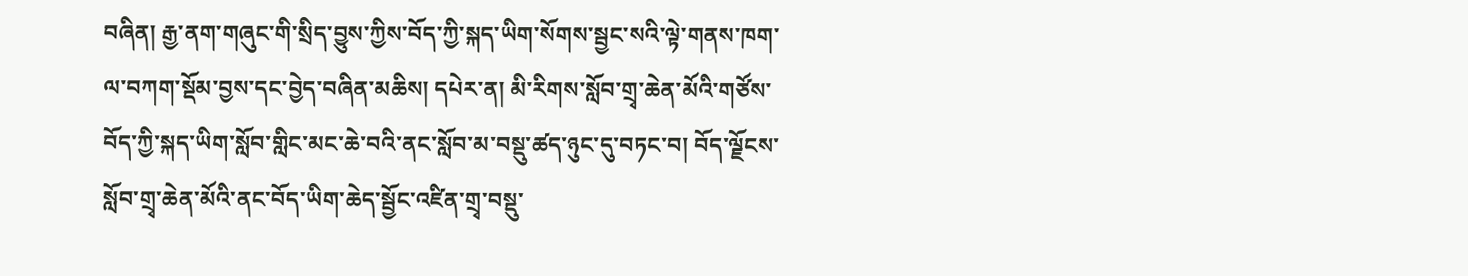བཞིན། རྒྱ་ནག་གཞུང་གི་སྲིད་བྱུས་ཀྱིས་བོད་ཀྱི་སྐད་ཡིག་སོགས་སྦྱང་སའི་ལྟེ་གནས་ཁག་ལ་བཀག་སྡོམ་བྱས་དང་བྱེད་བཞིན་མཆིས། དཔེར་ན། མི་རིགས་སློབ་གྲྭ་ཆེན་མོའི་གཙོས་བོད་ཀྱི་སྐད་ཡིག་སློབ་གླིང་མང་ཆེ་བའི་ནང་སློབ་མ་བསྡུ་ཚད་ཉུང་དུ་བཏང་བ། བོད་ལྗོངས་སློབ་གྲྭ་ཆེན་མོའི་ནང་བོད་ཡིག་ཆེད་སྦྱོང་འཛིན་གྲྭ་བསྡུ་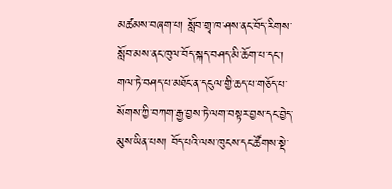མཚམས་བཞག་པ། སློབ་གྲྭ་ཁ་ཤས་ནང་བོད་རིགས་སློབ་མས་ནང་ཁུལ་བོད་སྐད་བཤད་མི་ཆོག་པ་དང་། གལ་ཏེ་བཤད་པ་མཐོང་ན་དངུལ་གྱི་ཆད་པ་གཅོད་པ་སོགས་ཀྱི་བཀག་རྒྱ་བྱས་ཏེ་ལག་བསྟར་བྱས་དང་བྱེད་མུས་ཡིན་པས། བོད་པའི་ལས་ཁུངས་དང་ཚོགས་སྡེ་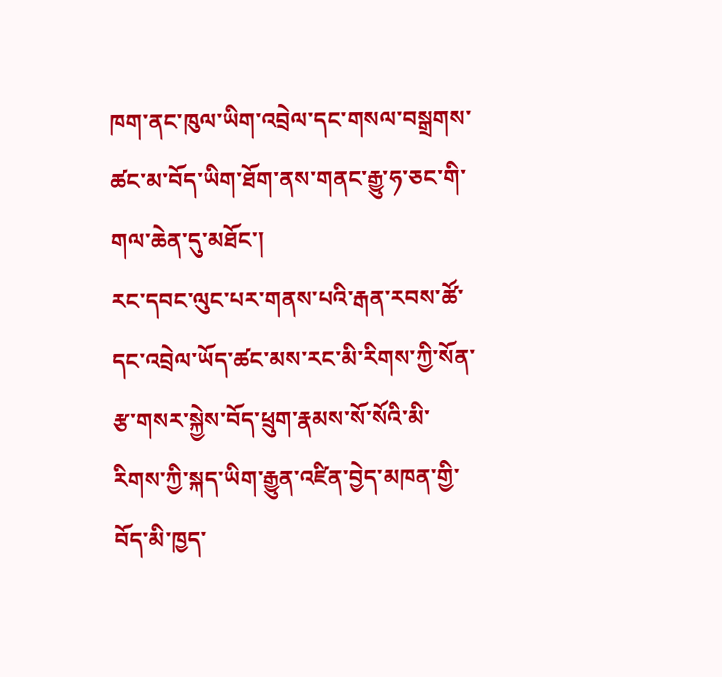ཁག་ནང་ཁུལ་ཡིག་འབྲེལ་དང་གསལ་བསྒྲགས་ཚང་མ་བོད་ཡིག་ཐོག་ནས་གནང་རྒྱུ་ཧ་ཅང་གི་གལ་ཆེན་དུ་མཐོང་།
རང་དབང་ལུང་པར་གནས་པའི་རྒན་རབས་ཚོ་དང་འབྲེལ་ཡོད་ཚང་མས་རང་མི་རིགས་ཀྱི་སོན་རྩ་གསར་སྐྱེས་བོད་ཕྲུག་རྣམས་སོ་སོའི་མི་རིགས་ཀྱི་སྐད་ཡིག་རྒྱུན་འཛིན་བྱེད་མཁན་གྱི་བོད་མི་ཁྱད་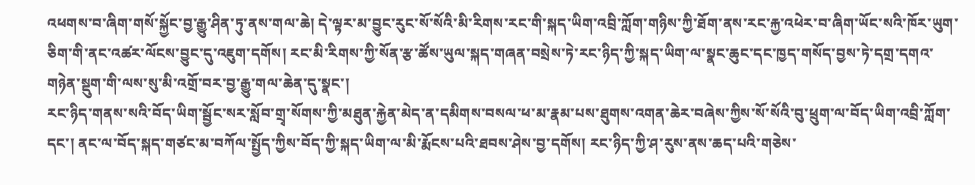འཕགས་བ་ཞིག་གསོ་སྐྱོང་བྱ་རྒྱུ་ཤིན་ཏུ་ནས་གལ་ཆེ། དེ་ལྟར་མ་བྱུང་རུང་སོ་སོའི་མི་རིགས་རང་གི་སྐད་ཡིག་འབྲི་ཀློག་གཉིས་ཀྱི་ཐོག་ནས་རང་རྐྱ་འཕེར་བ་ཞིག་ཡོང་སའི་ཁོར་ཡུག་ཅིག་གི་ནང་འཚར་ལོངས་བྱུང་དུ་འཇུག་དགོས། རང་མི་རིགས་ཀྱི་སོན་རྩ་ཚོས་ཡུལ་སྐད་གཞན་བསྲེས་ཏེ་རང་ཉིད་ཀྱི་སྐད་ཡིག་ལ་སྣང་ཆུང་དང་ཁྱད་གསོད་བྱས་ཏེ་དགྲ་དགའ་གཉེན་སྡུག་གི་ལས་སུ་མི་འགྲོ་བར་བྱ་རྒྱུ་གལ་ཆེན་དུ་སྣང་།
རང་ཉིད་གནས་སའི་བོད་ཡིག་སྦྱོང་སར་སློབ་གྲྭ་སོགས་ཀྱི་མཐུན་རྐྱེན་མེད་ན་དམིགས་བསལ་ཕ་མ་རྣམ་པས་ཐུགས་འགན་ཆེར་བཞེས་ཀྱིས་སོ་སོའི་བུ་ཕྲུག་ལ་བོད་ཡིག་འབྲི་ཀློག་དང་། ནང་ལ་བོད་སྐད་གཙང་མ་བཀོལ་སྤྱོད་ཀྱིས་བོད་ཀྱི་སྐད་ཡིག་ལ་མི་རྨོངས་པའི་ཐབས་ཤེས་བྱ་དགོས། རང་ཉིད་ཀྱི་ཤ་རུས་ནས་ཆད་པའི་གཅེས་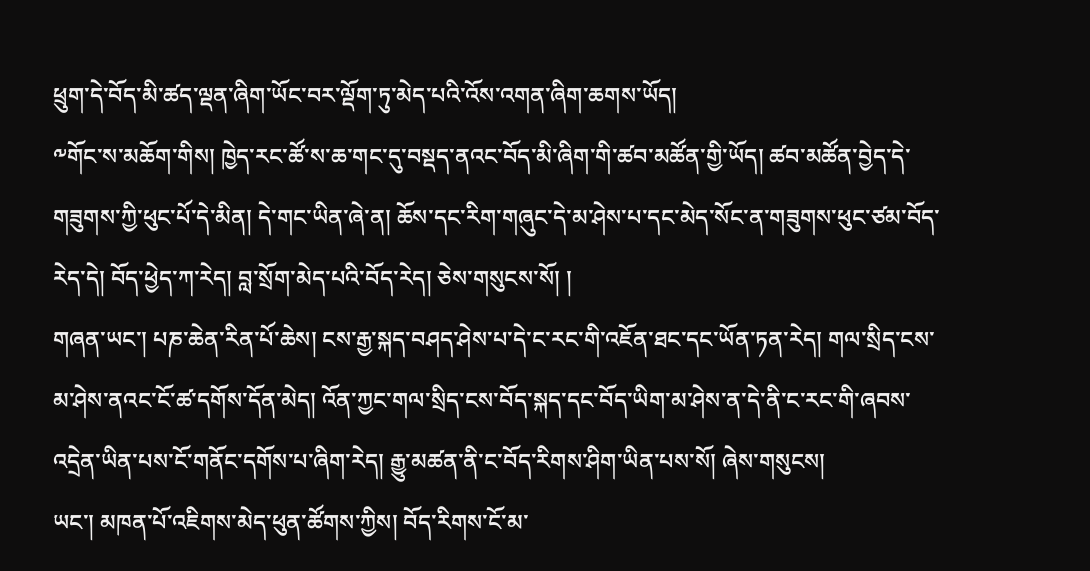ཕྲུག་དེ་བོད་མི་ཚད་ལྡན་ཞིག་ཡོང་བར་ལྡོག་ཏུ་མེད་པའི་འོས་འགན་ཞིག་ཆགས་ཡོད།
༸གོང་ས་མཆོག་གིས། ཁྱེད་རང་ཚོ་ས་ཆ་གང་དུ་བསྡད་ནའང་བོད་མི་ཞིག་གི་ཚབ་མཚོན་གྱི་ཡོད། ཚབ་མཚོན་བྱེད་དེ་གཟུགས་ཀྱི་ཕུང་པོ་དེ་མིན། དེ་གང་ཡིན་ཞེ་ན། ཆོས་དང་རིག་གཞུང་དེ་མ་ཤེས་པ་དང་མེད་སོང་ན་གཟུགས་ཕུང་ཙམ་བོད་རེད་དེ། བོད་ཕྱེད་ཀ་རེད། བླ་སྲོག་མེད་པའི་བོད་རེད། ཅེས་གསུངས་སོ། །
གཞན་ཡང་། པཎ་ཆེན་རིན་པོ་ཆེས། ངས་རྒྱ་སྐད་བཤད་ཤེས་པ་དེ་ང་རང་གི་འཇོན་ཐང་དང་ཡོན་ཏན་རེད། གལ་སྲིད་ངས་མ་ཤེས་ནའང་ངོ་ཚ་དགོས་དོན་མེད། འོན་ཀྱང་གལ་སྲིད་ངས་བོད་སྐད་དང་བོད་ཡིག་མ་ཤེས་ན་དེ་ནི་ང་རང་གི་ཞབས་འདྲེན་ཡིན་པས་ངོ་གནོང་དགོས་པ་ཞིག་རེད། རྒྱུ་མཚན་ནི་ང་བོད་རིགས་ཤིག་ཡིན་པས་སོ། ཞེས་གསུངས།
ཡང་། མཁན་པོ་འཇིགས་མེད་ཕུན་ཚོགས་ཀྱིས། བོད་རིགས་ངོ་མ་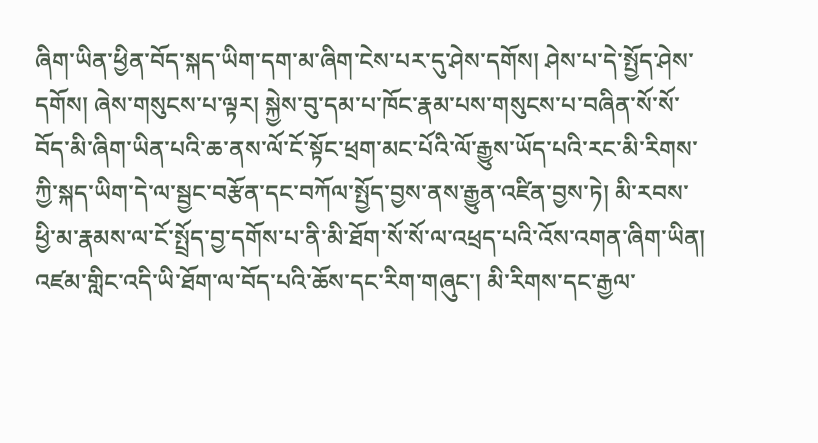ཞིག་ཡིན་ཕྱིན་བོད་སྐད་ཡིག་དག་མ་ཞིག་ངེས་པར་དུ་ཤེས་དགོས། ཤེས་པ་དེ་སྤྱོད་ཤེས་དགོས། ཞེས་གསུངས་པ་ལྟར། སྐྱེས་བུ་དམ་པ་ཁོང་རྣམ་པས་གསུངས་པ་བཞིན་སོ་སོ་བོད་མི་ཞིག་ཡིན་པའི་ཆ་ནས་ལོ་ངོ་སྟོང་ཕྲག་མང་པོའི་ལོ་རྒྱུས་ཡོད་པའི་རང་མི་རིགས་ཀྱི་སྐད་ཡིག་དེ་ལ་སྦྱང་བརྩོན་དང་བཀོལ་སྤྱོད་བྱས་ནས་རྒྱུན་འཛིན་བྱས་ཏེ། མི་རབས་ཕྱི་མ་རྣམས་ལ་ངོ་སྤྲོད་བྱ་དགོས་པ་ནི་མི་ཐོག་སོ་སོ་ལ་འཕྲད་པའི་འོས་འགན་ཞིག་ཡིན། འཛམ་གླིང་འདི་ཡི་ཐོག་ལ་བོད་པའི་ཆོས་དང་རིག་གཞུང་། མི་རིགས་དང་རྒྱལ་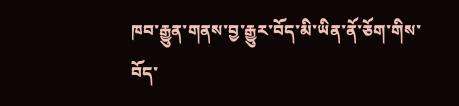ཁབ་རྒྱུན་གནས་བྱ་རྒྱུར་བོད་མི་ཡིན་ནོ་ཅོག་གིས་བོད་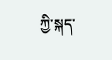ཀྱི་སྐད་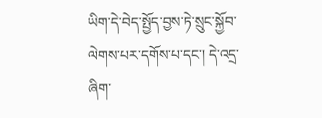ཡིག་དེ་བེད་སྤྱོད་བྱས་ཏེ་སྲུང་སྐྱོབ་ལེགས་པར་དགོས་པ་དང་། དེ་འདྲ་ཞིག་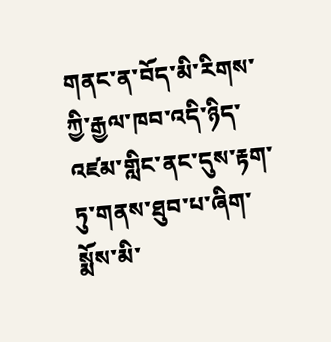གནང་ན་བོད་མི་རིགས་ཀྱི་རྒྱལ་ཁབ་འདི་ཉིད་འཛམ་གླིང་ནང་དུས་རྟག་ཏུ་གནས་ཐུབ་པ་ཞིག་སྨོས་མི་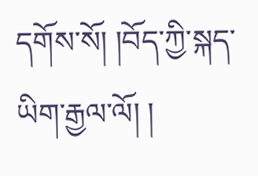དགོས་སོ། །བོད་ཀྱི་སྐད་ཡིག་རྒྱལ་ལོ། །